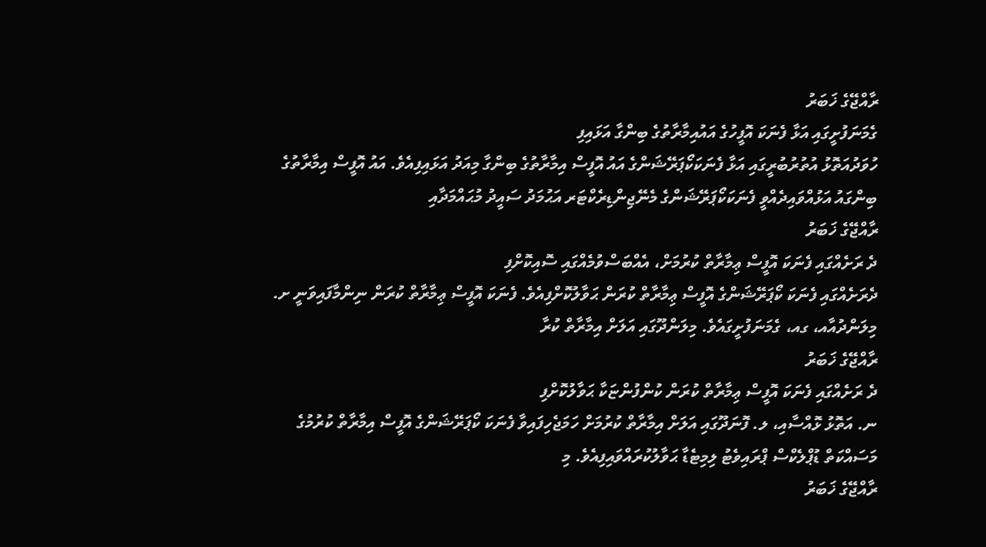ރާއްޖޭގެ ޚަބަރު
ގެމަނަފުށީގައި އަޅާ ފެނަކަ އޮފީހުގެ އައުއިމާރާތުގެ ބިންގާ އަޅައިފި
ހުވަދުއަތޮޅު އުތުރުބުރީގައި އަޅާ ފެނަކަކޯޕަރޭޝަންގެ އައު އޮފީސް އިމާރާތުގެ ބިންގާ މިއަދު އަޅައިފިއެވެ. އައު އޮފީސް އިމާރާތުގެ ބިންގައު އަޅުއްވައިދެއްވީ ފެނަކަކޯޕަރޭޝަންގެ މެނޭޖިންޑިރެކްޓަރ އަޙުމަދު ސައީދު މުޙައްމަދާއި
ރާއްޖޭގެ ޚަބަރު
ދެ ރަށެއްގައި ފެނަކަ އޮފީސް ޢިމާރާތް ކުރުމަށް، އެއްބަސްވުމެއްގައި ސޮއިކޮށްފި
ދެރަށެއްގައި ފެނަކަ ކޯޕަރޭޝަންގެ އޮފީސް ޢިމާރާތް ކުރަން ޙަވާލުކޮށްފިއެވެ. ފެނަކަ އޮފީސް ޢިމާރާތް ކުރަން ނިންމާފައިވަނީ ށ. މިލަންދުއާއ، ގއ، ގެމަނަފުށީގައެވެ. މިލަންދޫގައި އަލަށް އިމާރާތް ކުރާ
ރާއްޖޭގެ ޚަބަރު
ދެ ރަށެއްގައި ފެނަކަ އޮފީސް ޢިމާރާތް ކުރަން ކުންފުންޏަކާ ޙަވާލުކޮށްފި
ނ. އަތޮޅު ޅޮއްސާއި، ލ. ފޮނަދޫގައި އަލަށް އިމާރާތް ކުރުމަށް ހަމަޖެހިފައިވާ ފެނަކަ ކޯޕަރޭޝަންގެ އޮފީސް އިމާރާތް ކުރުމުގެ މަސައްކަތް ޑުޕްލެކްސް ޕްރައިވެޓު ލިމިޓެޑާ ޙަވާލުކުރައްވައިފިއެވެ. މި
ރާއްޖޭގެ ޚަބަރު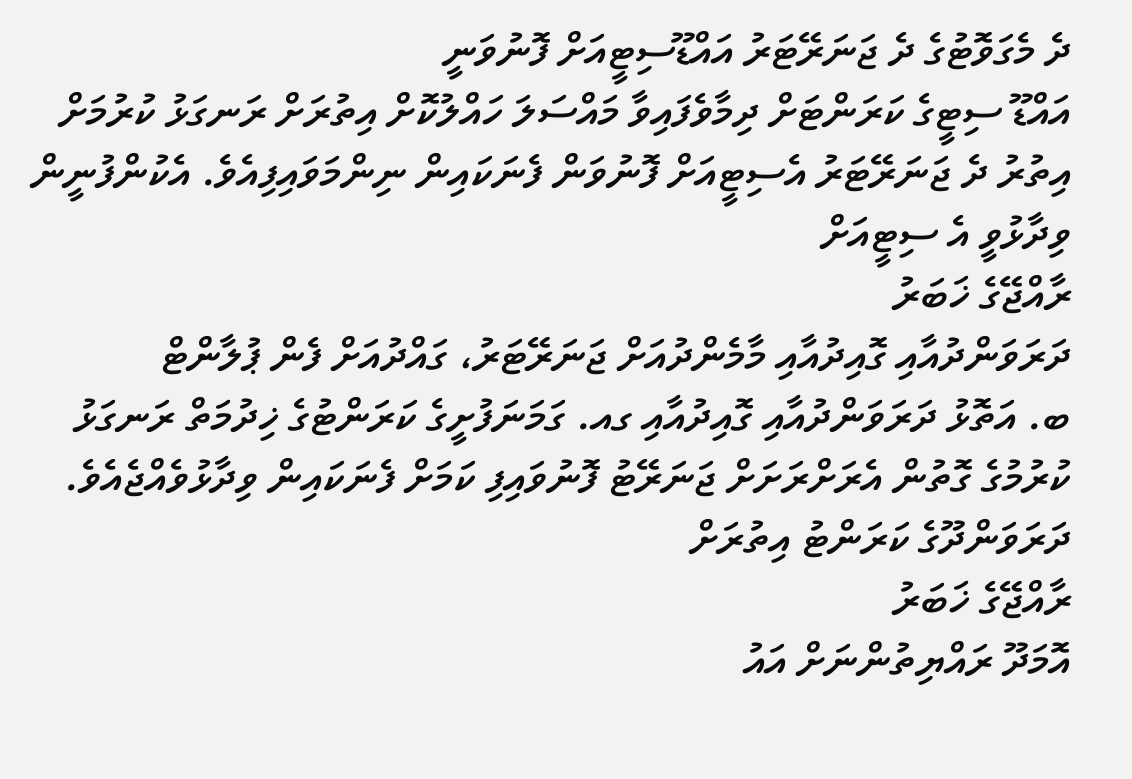ދެ މެގަވޮޓުގެ ދެ ޖަނަރޭޓަރު އައްޑޫސިޓީއަށް ފޮނުވަނީ
އައްޑޫ ސިޓީގެ ކަރަންޓަށް ދިމާވެފައިވާ މައްސަލަ ހައްލުކޮށް އިތުރަށް ރަނގަޅު ކުރުމަށް އިތުރު ދެ ޖަނަރޭޓަރު އެސިޓީއަށް ފޮނުވަން ފެނަކައިން ނިންމަވައިފިއެވެ. އެކުންފުނީން ވިދާޅުވީ އެ ސިޓީއަށް
ރާއްޖޭގެ ޚަބަރު
ދަރަވަންދުއާއި ގޮއިދުއާއި މާމެންދުއަށް ޖަނަރޭޓަރު، ގައްދުއަށް ފެން ޕުލާންޓް
ބ. އަތޮޅު ދަރަވަންދުއާއި ގޮއިދުއާއި ގއ. ގަމަނަފުށީގެ ކަރަންޓުގެ ޚިދުމަތް ރަނގަޅު ކުރުމުގެ ގޮތުން އެރަށްރަށަށް ޖަނަރޭޓު ފޮނުވައިފި ކަމަށް ފެނަކައިން ވިދާޅުވެއްޖެއެވެ. ދަރަވަންދޫގެ ކަރަންޓު އިތުރަށް
ރާއްޖޭގެ ޚަބަރު
އޮމަދޫ ރައްޔިތުންނަށް އައު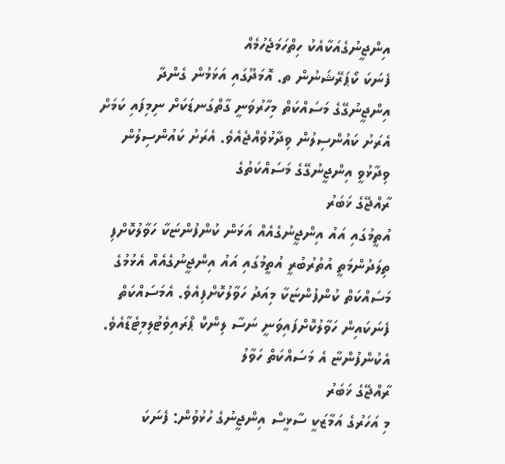އިންޖީނުގެއަކާއެކު ހިތްހަމަޖެހުމެއް
ފެނަކަ ކޯޕަރޭޝަނުން ތ. އޮމަދޫގައި އަޅަމުން ގެންދާ އިންޖީނުގޭގެ މަސައްކަތް މިހާރުވަނީ ގާތްގަނޑަކަށް ނިމިފައި ކަމަށް އެރަށު ކައުންސިލުން ވިދާޅުވެއްޖެއެވެ. އެރަށު ކައުންސިލުން ވިދާޅުވީ އިންޖީނުގޭގެ މަސައްކަތުގެ
ރާއްޖޭގެ ޚަބަރު
އުތީމުގައި އައު އިންޖީނުގެއެއް އަޅަން ކުންފުންޏަކާ ހަވާލުކޮށްފި
ތިލަދުންމަތީ އުތުރުބުރީ އުތީމުގައި އައު އިންޖީނުގެއެއް އެޅުމުގެ މަސައްކަތް ކުންފުންޏަކާ މިއަދު ހަވާލުކޮށްފިއެވެ. އެމަސައްކަތް ފެނަކައިން ހަވާލުކޮށްފައިވަނީ ނަސާ ލިންކް ޕްރައިވެޓުލިމިޓެޑާއެވެ. އެކުންފުންޏާ އެ މަސައްކަތް ހަވާލު
ރާއްޖޭގެ ޚަބަރު
މި އަހަރުގެ އަމާޒަކީ ސާޅީސް އިންޖީނުގެ ހުޅުވުން: ފެނަކަ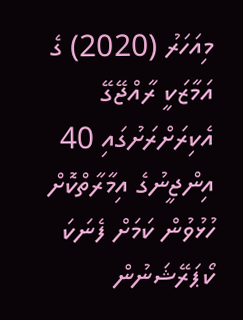މިއަހަރު (2020) ގެ އަމާޒަކީ ރާއްޖޭގޭ އެކިރަށްރަށުގައި 40 އިންޖީނުގެ އިމާރާތްކޮށް ހުޅުވުން ކަމަށް ފެނަކަ ކޯޕަރޭޝަނުން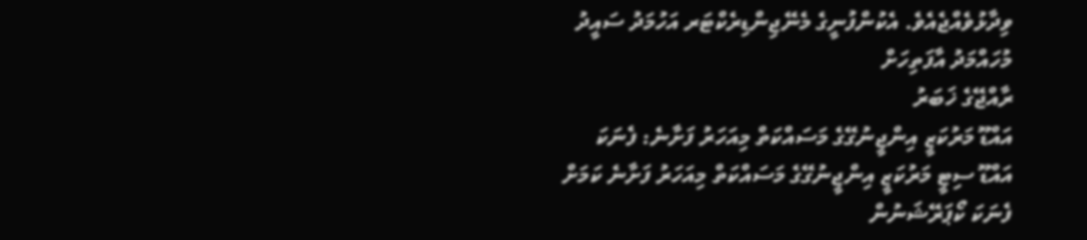ވިދާޅުވެއްޖެއެވެ. އެކުންފުނީގެ މެނޭޖިންޑިރެކްޓަރ އަހުމަދު ސައީދު މުހައްމަދު އާފަތިހަށް
ރާއްޖޭގެ ޚަބަރު
އައްޑޫ މަރުކަޒީ އިންޖީނުގޭގެ މަސައްކަތް މިއަހަރު ފަށާނެ: ފެނަކަ
އައްޑޫ ސިޓީ މަރުކަޒީ އިންޖީނުގޭގެ މަސައްކަތް މިއަހަރު ފަށާނެ ކަމަށް ފެނަކަ ކޯޕަރޭޝަނުން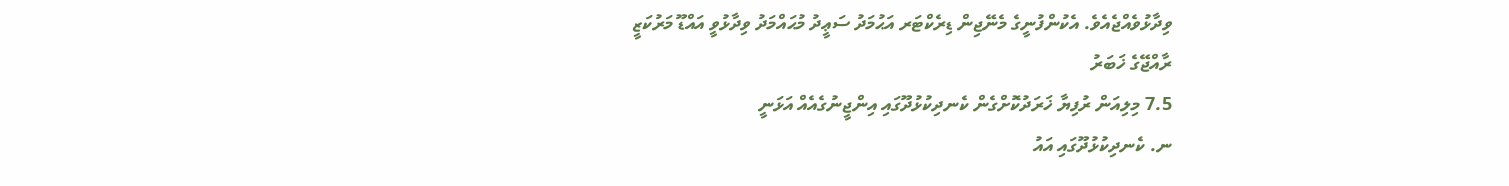ވިދާޅުވެއްޖެއެވެ. އެކުންފުނީގެ މެނޭޖިން ޑިރެކްޓަރ އަޙުމަދު ސަޢީދު މުޙައްމަދު ވިދާޅުވީ އައްޑޫ މަރުކަޒީ
ރާއްޖޭގެ ޚަބަރު
7.5 މިލިއަން ރުފިޔާ ޚަރަދުކޮށްގެން ކެނދިކުޅުދޫގައި އިންޖީނުގެއެއް އަޅަނީ
ނ. ކެނދިކުޅުދޫގައި އައު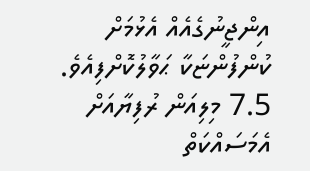އިންޖީނުގެއެއް އެޅުމަށް ކުންފުންޏަކާ ޙަވާލުކޮށްފިއެވެ. 7.5 މިލިއަން ރުފިޔާއަށް އެމަސައްކަތް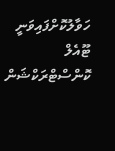ހަވާލުކޮށްފައިވަނީ ޓޫއެލް ކޮންސްޓްރަކްޝަން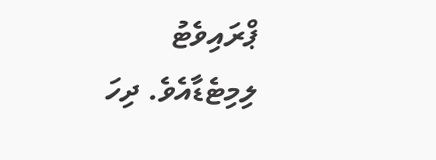ޕްރައިވެޓު ލިމިޓެޑާއެވެ. ދިހަ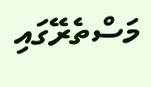މަސްތެރޭގައި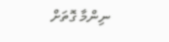ނިންމާ ގޮތަށް